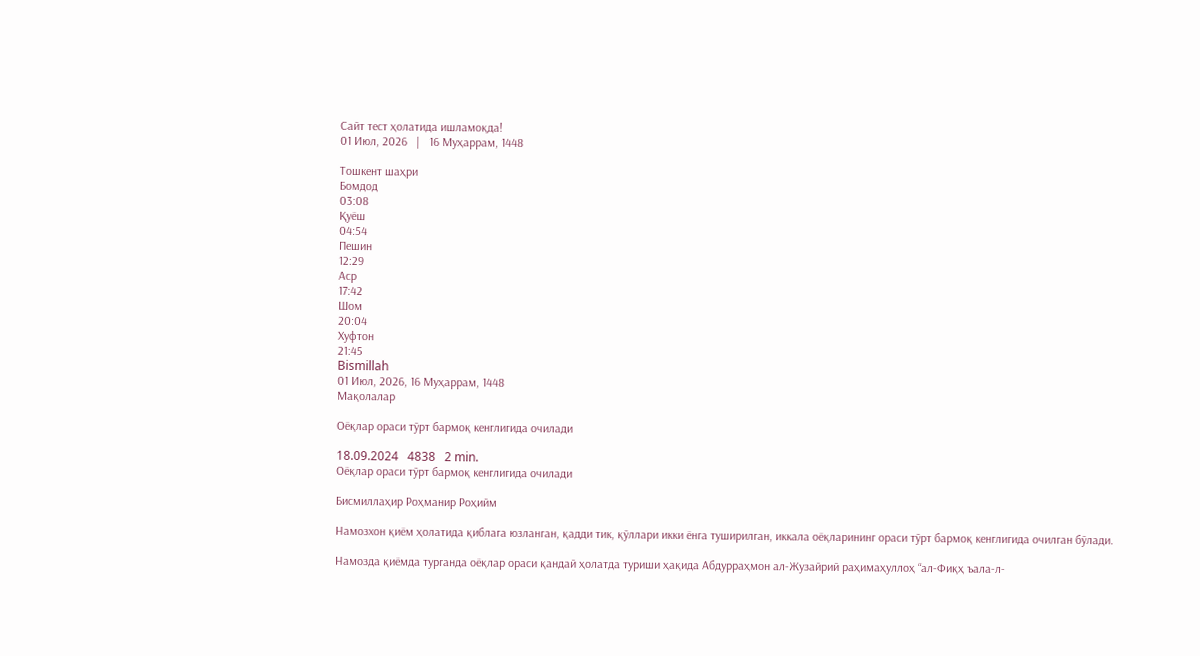Сайт тест ҳолатида ишламоқда!
01 Июл, 2026   |   16 Муҳаррам, 1448

Тошкент шаҳри
Бомдод
03:08
Қуёш
04:54
Пешин
12:29
Аср
17:42
Шом
20:04
Хуфтон
21:45
Bismillah
01 Июл, 2026, 16 Муҳаррам, 1448
Мақолалар

Оёқлар ораси тўрт бармоқ кенглигида очилади

18.09.2024   4838   2 min.
Оёқлар ораси тўрт бармоқ кенглигида очилади

Бисмиллаҳир Роҳманир Роҳийм

Намозхон қиём ҳолатида қиблага юзланган, қадди тик, қўллари икки ёнга туширилган, иккала оёқларининг ораси тўрт бармоқ кенглигида очилган бўлади.

Намозда қиёмда турганда оёқлар ораси қандай ҳолатда туриши ҳақида Абдурраҳмон ал-Жузайрий раҳимаҳуллоҳ “ал-Фиқҳ ъала-л-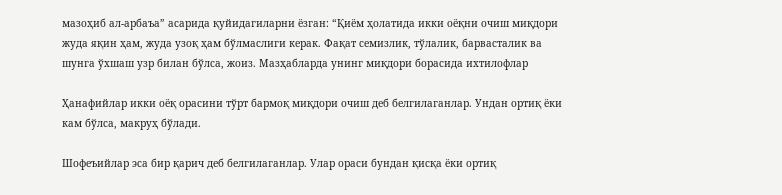мазоҳиб ал-арбаъа” асарида қуйидагиларни ёзган: “Қиём ҳолатида икки оёқни очиш миқдори жуда яқин ҳам, жуда узоқ ҳам бўлмаслиги керак. Фақат семизлик, тўлалик, барвасталик ва шунга ўхшаш узр билан бўлса, жоиз. Мазҳабларда унинг миқдори борасида ихтилофлар

Ҳанафийлар икки оёқ орасини тўрт бармоқ миқдори очиш деб белгилаганлар. Ундан ортиқ ёки кам бўлса, макруҳ бўлади.

Шофеъийлар эса бир қарич деб белгилаганлар. Улар ораси бундан қисқа ёки ортиқ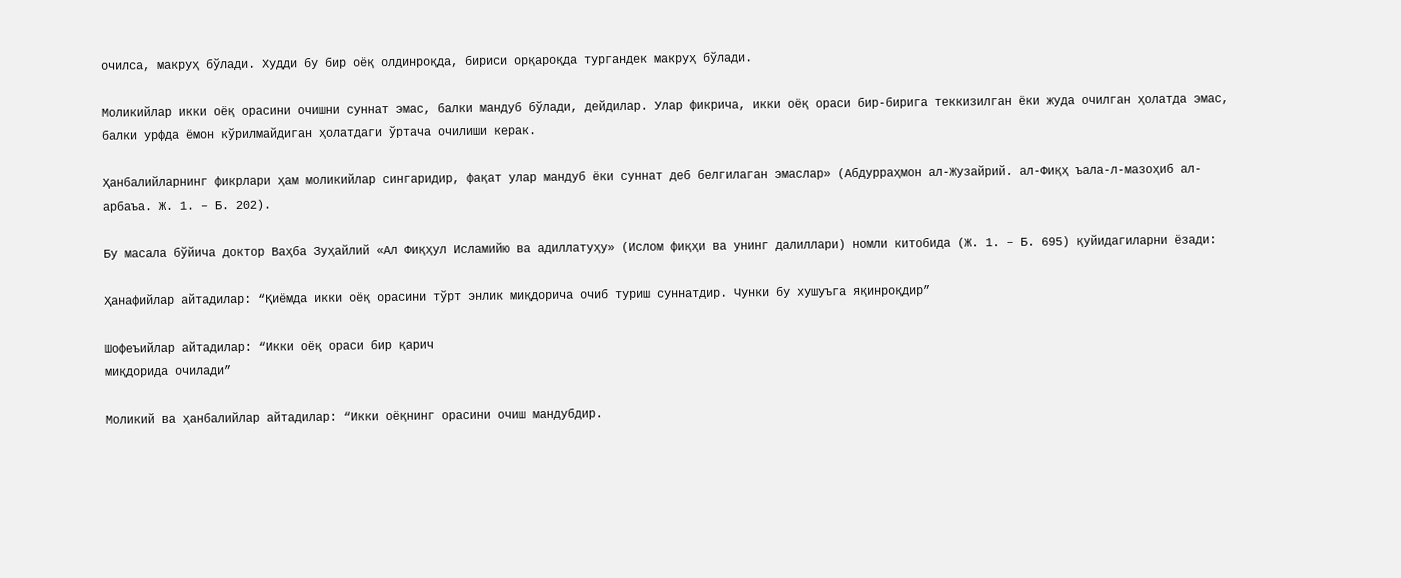очилса, макруҳ бўлади. Худди бу бир оёқ олдинроқда, бириси орқароқда тургандек макруҳ бўлади.

Моликийлар икки оёқ орасини очишни суннат эмас, балки мандуб бўлади, дейдилар. Улар фикрича, икки оёқ ораси бир-бирига теккизилган ёки жуда очилган ҳолатда эмас, балки урфда ёмон кўрилмайдиган ҳолатдаги ўртача очилиши керак.

Ҳанбалийларнинг фикрлари ҳам моликийлар сингаридир, фақат улар мандуб ёки суннат деб белгилаган эмаслар» (Абдурраҳмон ал-Жузайрий. ал-Фиқҳ ъала-л-мазоҳиб ал-арбаъа. Ж. 1. – Б. 202).

Бу масала бўйича доктор Ваҳба Зуҳайлий «Ал Фиқҳул Исламийю ва адиллатуҳу» (Ислом фиқҳи ва унинг далиллари) номли китобида (Ж. 1. – Б. 695) қуйидагиларни ёзади:

Ҳанафийлар айтадилар: “Қиёмда икки оёқ орасини тўрт энлик миқдорича очиб туриш суннатдир. Чунки бу хушуъга яқинроқдир”

Шофеъийлар айтадилар: “Икки оёқ ораси бир қарич
миқдорида очилади”

Моликий ва ҳанбалийлар айтадилар: “Икки оёқнинг орасини очиш мандубдир.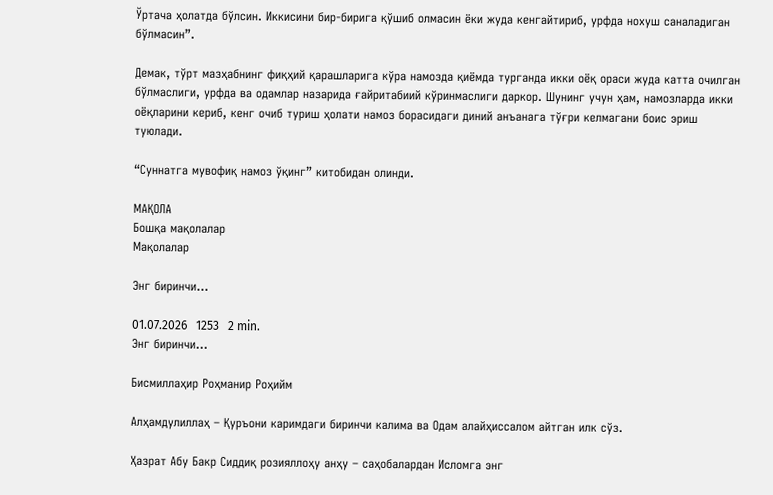Ўртача ҳолатда бўлсин. Иккисини бир-бирига қўшиб олмасин ёки жуда кенгайтириб, урфда нохуш саналадиган бўлмасин”.

Демак, тўрт мазҳабнинг фиқҳий қарашларига кўра намозда қиёмда турганда икки оёқ ораси жуда катта очилган бўлмаслиги, урфда ва одамлар назарида ғайритабиий кўринмаслиги даркор. Шунинг учун ҳам, намозларда икки оёқларини кериб, кенг очиб туриш ҳолати намоз борасидаги диний анъанага тўғри келмагани боис эриш туюлади.

“Суннатга мувофиқ намоз ўқинг” китобидан олинди.

МАҚОЛА
Бошқа мақолалар
Мақолалар

Энг биринчи...

01.07.2026   1253   2 min.
Энг биринчи...

Бисмиллаҳир Роҳманир Роҳийм

Алҳамдулиллаҳ – Қуръони каримдаги биринчи калима ва Одам алайҳиссалом айтган илк сўз.

Ҳазрат Абу Бакр Сиддиқ розияллоҳу анҳу – саҳобалардан Исломга энг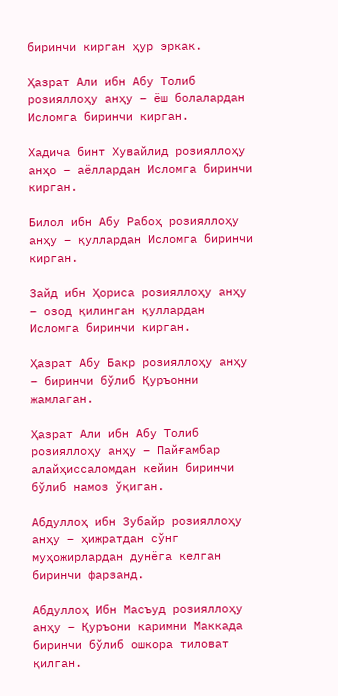биринчи кирган ҳур эркак.

Ҳазрат Али ибн Абу Толиб розияллоҳу анҳу – ёш болалардан Исломга биринчи кирган.

Хадича бинт Хувайлид розияллоҳу анҳо – аёллардан Исломга биринчи кирган.

Билол ибн Абу Рабоҳ розияллоҳу анҳу – қуллардан Исломга биринчи кирган.

Зайд ибн Ҳориса розияллоҳу анҳу – озод қилинган қуллардан Исломга биринчи кирган.

Ҳазрат Абу Бакр розияллоҳу анҳу – биринчи бўлиб Қуръонни жамлаган.

Ҳазрат Али ибн Абу Толиб розияллоҳу анҳу – Пайғамбар алайҳиссаломдан кейин биринчи бўлиб намоз ўқиган.

Абдуллоҳ ибн Зубайр розияллоҳу анҳу – ҳижратдан сўнг муҳожирлардан дунёга келган биринчи фарзанд.

Абдуллоҳ Ибн Масъуд розияллоҳу анҳу – Қуръони каримни Маккада биринчи бўлиб ошкора тиловат қилган.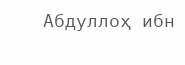Абдуллоҳ ибн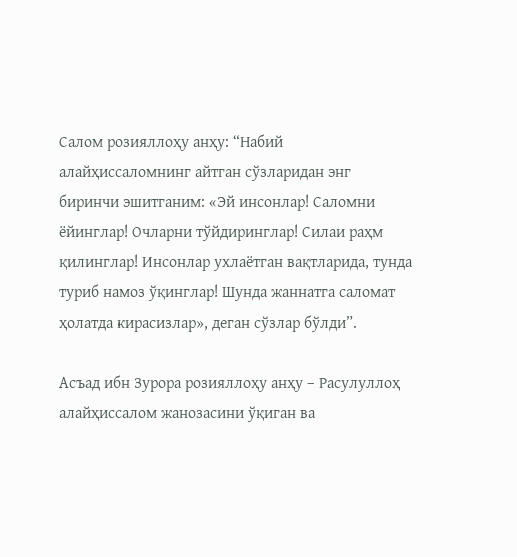Салом розияллоҳу анҳу: “Набий алайҳиссаломнинг айтган сўзларидан энг биринчи эшитганим: «Эй инсонлар! Саломни ёйинглар! Очларни тўйдиринглар! Силаи раҳм қилинглар! Инсонлар ухлаётган вақтларида, тунда туриб намоз ўқинглар! Шунда жаннатга саломат ҳолатда кирасизлар», деган сўзлар бўлди”.

Асъад ибн Зурора розияллоҳу анҳу – Расулуллоҳ алайҳиссалом жанозасини ўқиган ва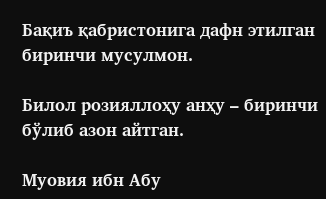Бақиъ қабристонига дафн этилган биринчи мусулмон.

Билол розияллоҳу анҳу – биринчи бўлиб азон айтган.

Муовия ибн Абу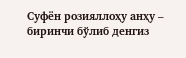Суфён розияллоҳу анҳу – биринчи бўлиб денгиз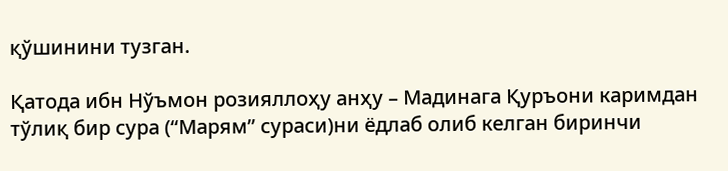қўшинини тузган.

Қатода ибн Нўъмон розияллоҳу анҳу – Мадинага Қуръони каримдан тўлиқ бир сура (“Марям” сураси)ни ёдлаб олиб келган биринчи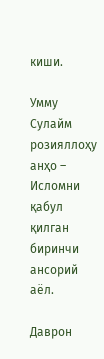киши.

Умму Сулайм розияллоҳу анҳо – Исломни қабул қилган биринчи ансорий аёл.

Даврон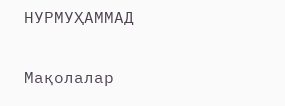НУРМУҲАММАД

Мақолалар